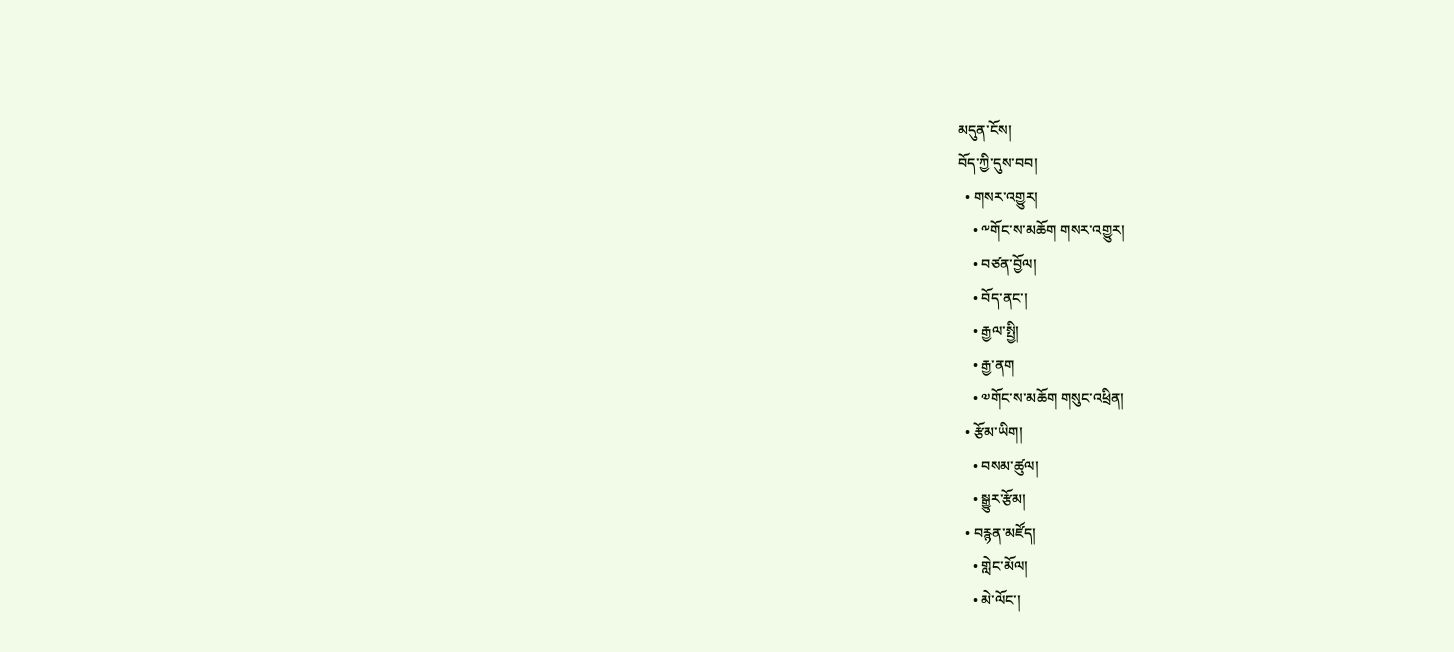མདུན་ངོས།
བོད་ཀྱི་དུས་བབ།
  • གསར་འགྱུར།
    • ༸གོང་ས་མཆོག གསར་འགྱུར།
    • བཙན་བྱོལ།
    • བོད་ནང་།
    • རྒྱལ་སྤྱི།
    • རྒྱ་ནག
    • ༧གོང་ས་མཆོག གསུང་འཕྲིན།
  • རྩོམ་ཡིག།
    • བསམ་ཚུལ།
    • སྒྱུར་རྩོམ།
  • བརྙན་མཛོད།
    • གླེང་མོལ།
    • མེ་ལོང་།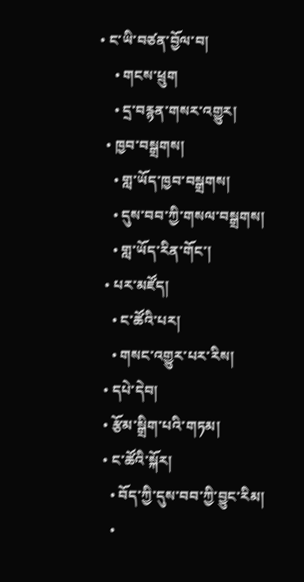• ང་ཡི་བཙན་བྱོལ་བ།
    • གངས་ཕྲུག
    • དྲ་བརྙན་གསར་འགྱུར།
  • ཁྱབ་བསྒྲགས།
    • གླ་ཡོད་ཁྱབ་བསྒྲགས།
    • དུས་བབ་ཀྱི་གསལ་བསྒྲགས།
    • གླ་ཡོད་རིན་གོང་།
  • པར་མཛོད།
    • ང་ཚོའི་པར།
    • གསང་འགྱུར་པར་རིས།
  • དཔེ་དེབ།
  • རྩོམ་སྒྲིག་པའི་གཏམ།
  • ང་ཚོའི་སྐོར།
    • བོད་ཀྱི་དུས་བབ་ཀྱི་བྱུང་རིམ།
    •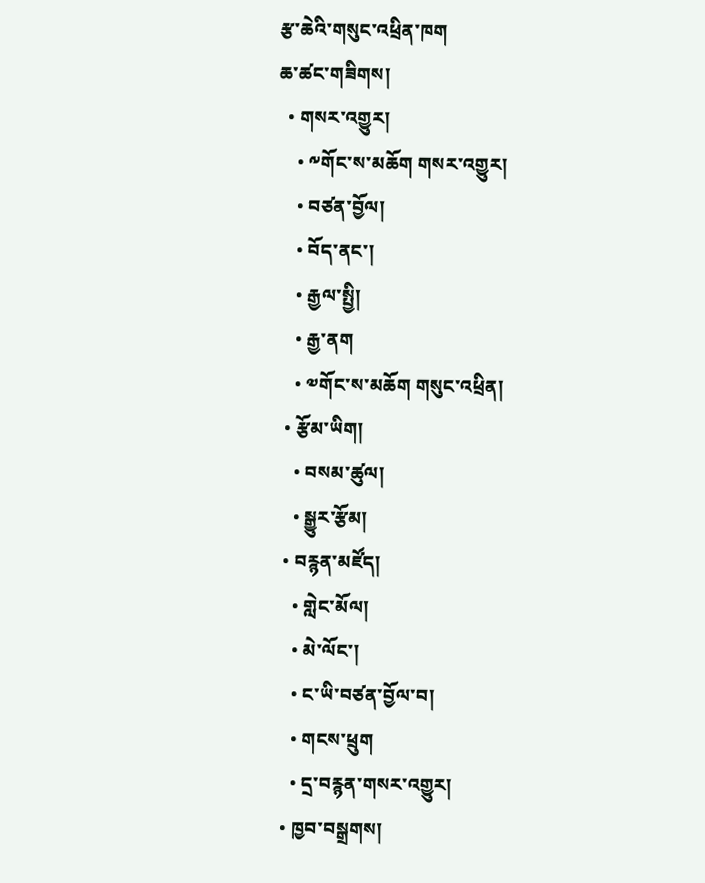རྩ་ཆེའི་གསུང་འཕྲིན་ཁག
ཆ་ཚང་གཟིགས།
  • གསར་འགྱུར།
    • ༸གོང་ས་མཆོག གསར་འགྱུར།
    • བཙན་བྱོལ།
    • བོད་ནང་།
    • རྒྱལ་སྤྱི།
    • རྒྱ་ནག
    • ༧གོང་ས་མཆོག གསུང་འཕྲིན།
  • རྩོམ་ཡིག།
    • བསམ་ཚུལ།
    • སྒྱུར་རྩོམ།
  • བརྙན་མཛོད།
    • གླེང་མོལ།
    • མེ་ལོང་།
    • ང་ཡི་བཙན་བྱོལ་བ།
    • གངས་ཕྲུག
    • དྲ་བརྙན་གསར་འགྱུར།
  • ཁྱབ་བསྒྲགས།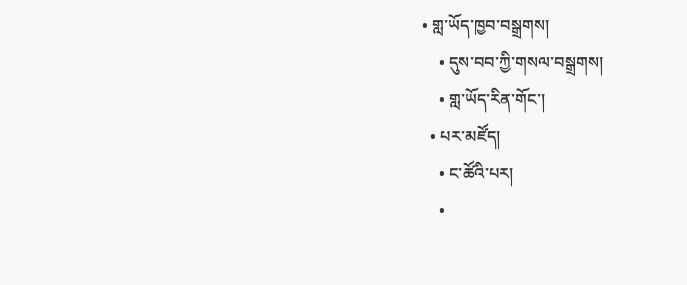• གླ་ཡོད་ཁྱབ་བསྒྲགས།
    • དུས་བབ་ཀྱི་གསལ་བསྒྲགས།
    • གླ་ཡོད་རིན་གོང་།
  • པར་མཛོད།
    • ང་ཚོའི་པར།
    •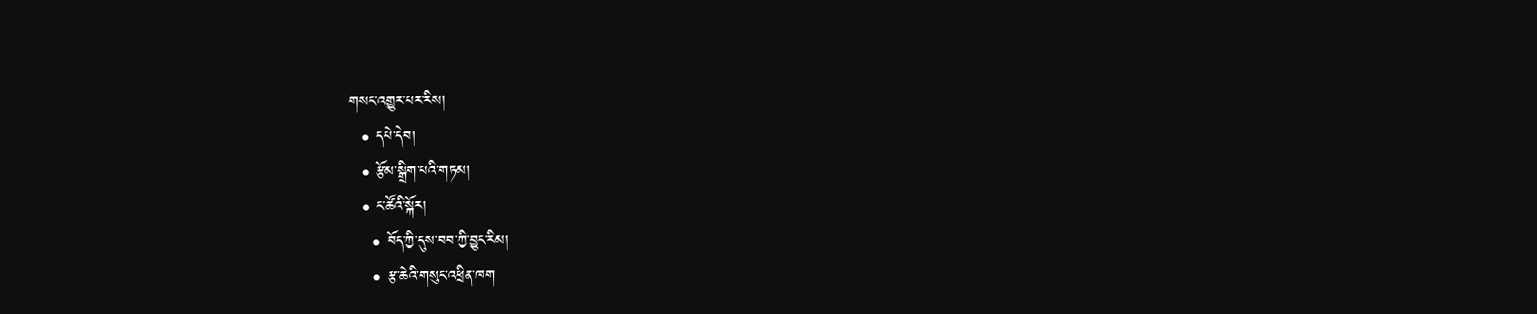གསང་འགྱུར་པར་རིས།
  • དཔེ་དེབ།
  • རྩོམ་སྒྲིག་པའི་གཏམ།
  • ང་ཚོའི་སྐོར།
    • བོད་ཀྱི་དུས་བབ་ཀྱི་བྱུང་རིམ།
    • རྩ་ཆེའི་གསུང་འཕྲིན་ཁག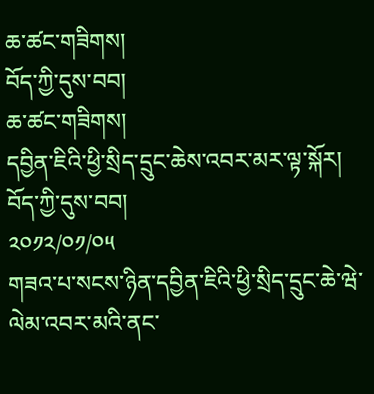ཆ་ཚང་གཟིགས།
བོད་ཀྱི་དུས་བབ།
ཆ་ཚང་གཟིགས།
དབྱིན་ཇིའི་ཕྱི་སྲིད་དྲུང་ཆེས་འབར་མར་ལྟ་སྐོར།
བོད་ཀྱི་དུས་བབ།
༢༠༡༢/༠༡/༠༥
གཟའ་པ་སངས་ཉིན་དབྱིན་ཇིའི་ཕྱི་སྲིད་དྲུང་ཆེ་ཝེ་ལེམ་འབར་མའི་ནང་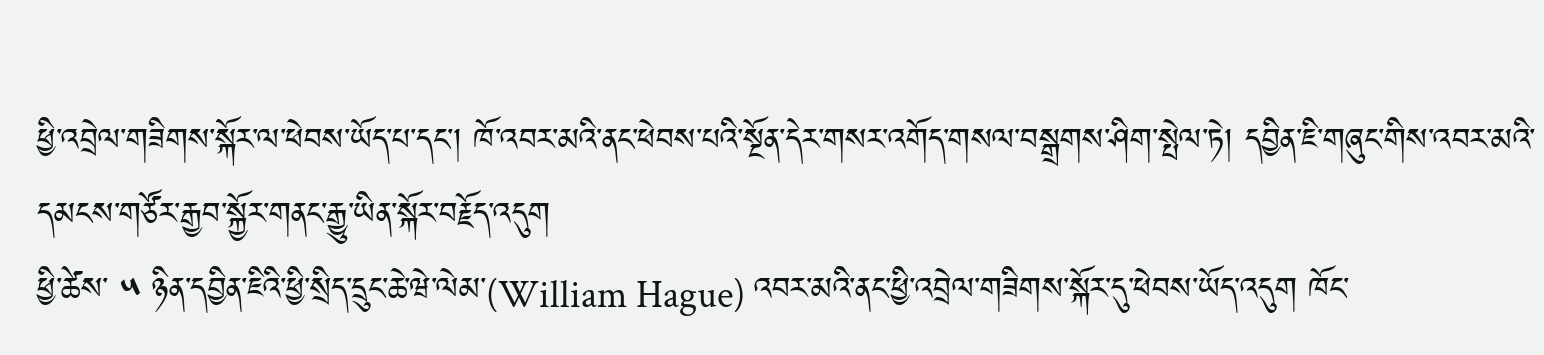ཕྱི་འབྲེལ་གཟིགས་སྐོར་ལ་ཕེབས་ཡོད་པ་དང་། ཁོ་འབར་མའི་ནང་ཕེབས་པའི་སྔོན་དེར་གསར་འགོད་གསལ་བསྒྲགས་ཤིག་སྤེལ་ཏེ། དབྱིན་ཇི་གཞུང་གིས་འབར་མའི་དམངས་གཙོར་རྒྱབ་སྐྱོར་གནང་རྒྱུ་ཡིན་སྐོར་བརྗོད་འདུག
ཕྱི་ཚེས་ ༥ ཉིན་དབྱིན་ཇིའི་ཕྱི་སྲིད་དྲུང་ཆེ་ཝེ་ལེམ་(William Hague) འབར་མའི་ནང་ཕྱི་འབྲེལ་གཟིགས་སྐོར་དུ་ཕེབས་ཡོད་འདུག ཁོང་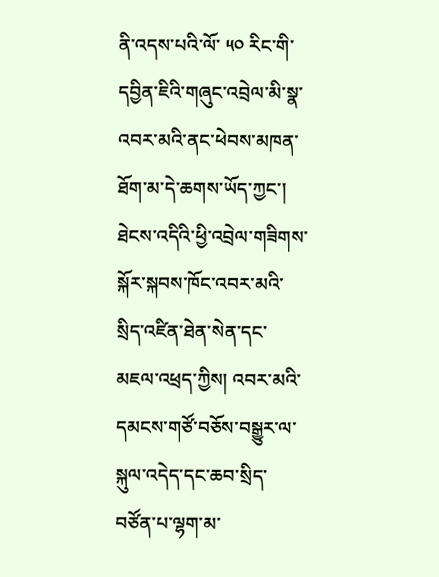ནི་འདས་པའི་ལོ་ ༥༠ རིང་གི་དབྱིན་ཇིའི་གཞུང་འབྲེལ་མི་སྣ་འབར་མའི་ནང་ཕེབས་མཁན་ཐོག་མ་དེ་ཆགས་ཡོད་ཀྱང་། ཐེངས་འདིའི་ཕྱི་འབྲེལ་གཟིགས་སྐོར་སྐབས་ཁོང་འབར་མའི་སྲིད་འཛིན་ཐེན་སེན་དང་མཇལ་འཕྲད་ཀྱིས། འབར་མའི་དམངས་གཙོ་བཅོས་བསྒྱུར་ལ་སྐུལ་འདེད་དང་ཆབ་སྲིད་བཙོན་པ་ལྷག་མ་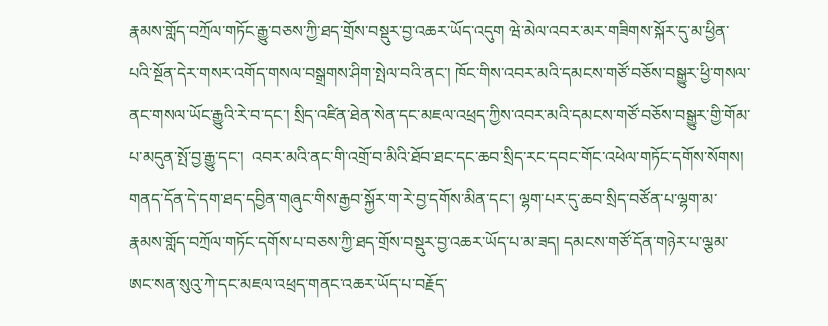རྣམས་གློད་བཀྲོལ་གཏོང་རྒྱུ་བཅས་ཀྱི་ཐད་གྲོས་བསྡུར་བྱ་འཆར་ཡོད་འདུག ཝེ་མེལ་འབར་མར་གཟིགས་སྐོར་དུ་མ་ཕྱིན་པའི་སྔོན་དེར་གསར་འགོད་གསལ་བསྒྲགས་ཤིག་སྤེལ་བའི་ནང་། ཁོང་གིས་འབར་མའི་དམངས་གཙོ་བཅོས་བསྒྱུར་ཕྱི་གསལ་ནང་གསལ་ཡོང་རྒྱུའི་རེ་བ་དང་། སྲིད་འཛིན་ཐེན་སེན་དང་མཇལ་འཕྲད་ཀྱིས་འབར་མའི་དམངས་གཙོ་བཅོས་བསྒྱུར་གྱི་གོམ་པ་མདུན་སྤོ་བྱ་རྒྱུ་དང་།  འབར་མའི་ནང་གི་འགྲོ་བ་མིའི་ཐོབ་ཐང་དང་ཆབ་སྲིད་རང་དབང་གོང་འཕེལ་གཏོང་དགོས་སོགས།  གནད་དོན་དེ་དག་ཐད་དབྱིན་གཞུང་གིས་རྒྱབ་སྐྱོར་ག་རེ་བྱ་དགོས་མིན་དང་། ལྷག་པར་དུ་ཆབ་སྲིད་བཙོན་པ་ལྷག་མ་རྣམས་གློད་བཀྲོལ་གཏོང་དགོས་པ་བཅས་ཀྱི་ཐད་གྲོས་བསྡུར་བྱ་འཆར་ཡོད་པ་མ་ཟད། དམངས་གཙོ་དོན་གཉེར་པ་ལྕམ་ཨང་སན་སུའུ་ཀེ་དང་མཇལ་འཕྲད་གནང་འཆར་ཡོད་པ་བརྗོད་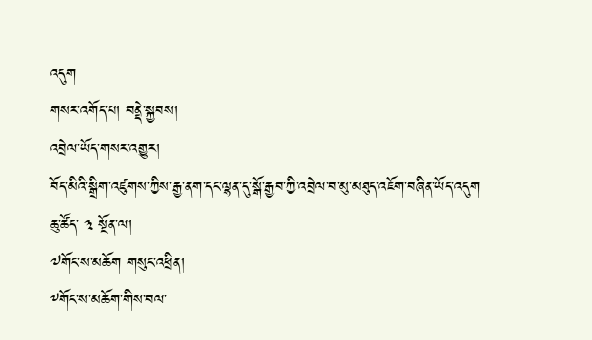འདུག
གསར་འགོད་པ། བནྡེ་སྐྱབས།
འབྲེལ་ཡོད་གསར་འགྱུར།
བོད་མིའི་སྒྲིག་འཛུགས་ཀྱིས་རྒྱ་ནག་དང་ལྷན་དུ་སྒོ་རྒྱབ་ཀྱི་འབྲེལ་བ་མུ་མཐུད་འཇོག་བཞིན་ཡོད་འདུག
ཆུ་ཚོད་ ༣ སྔོན་ལ།
༧གོང་ས་མཆོག གསུང་འཕྲིན།
༸གོང་ས་མཆོག་གིས་བལ་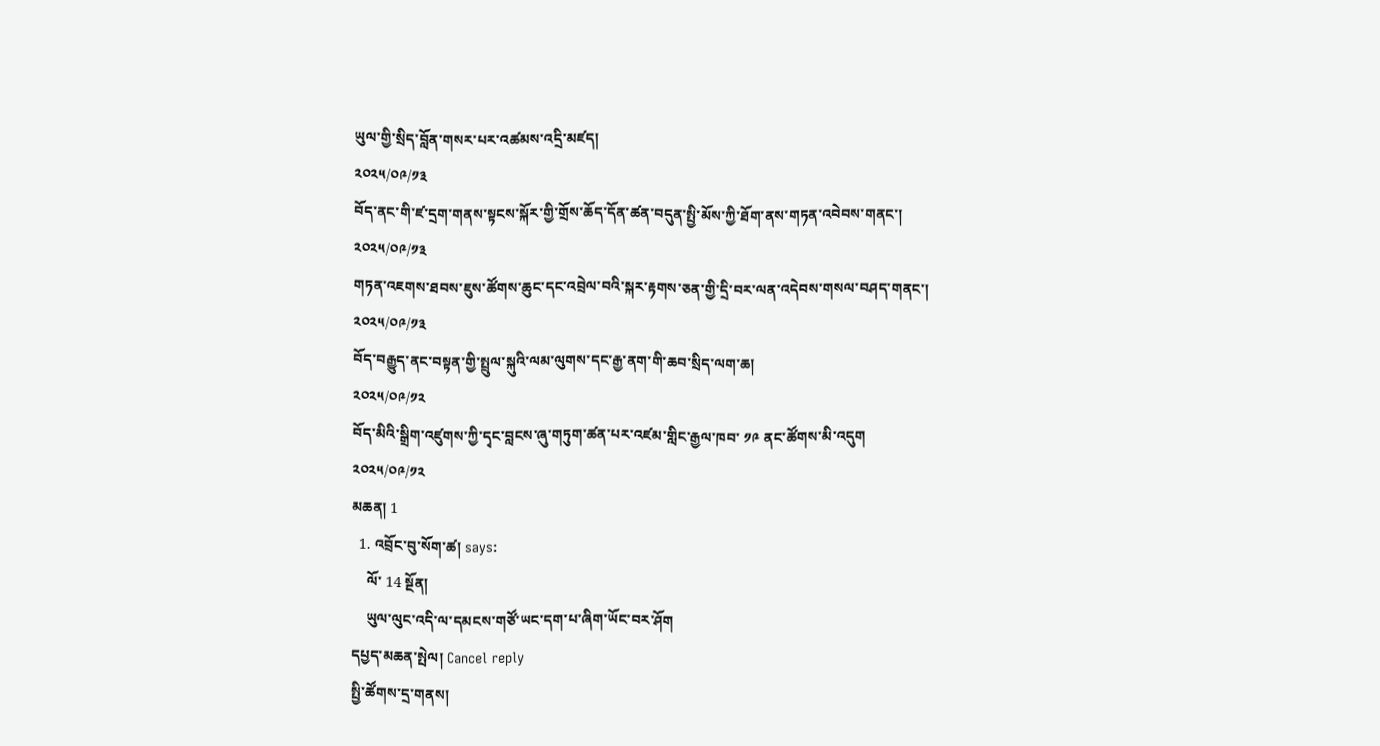ཡུལ་གྱི་སྲིད་བློན་གསར་པར་འཚམས་འདྲི་མཛད།
༢༠༢༥/༠༩/༡༣
བོད་ནང་གི་ཛ་དྲག་གནས་སྟངས་སྐོར་གྱི་གྲོས་ཆོད་དོན་ཚན་བདུན་སྤྱི་མོས་ཀྱི་ཐོག་ནས་གཏན་འབེབས་གནང་།
༢༠༢༥/༠༩/༡༣
གཏན་འཇགས་ཐབས་ཇུས་ཚོགས་ཆུང་དང་འབྲེལ་བའི་སྐར་རྟགས་ཅན་གྱི་དྲི་བར་ལན་འདེབས་གསལ་བཤད་གནང་།
༢༠༢༥/༠༩/༡༣
བོད་བརྒྱུད་ནང་བསྟན་གྱི་སྤྲུལ་སྐུའི་ལམ་ལུགས་དང་རྒྱ་ནག་གི་ཆབ་སྲིད་ལག་ཆ།
༢༠༢༥/༠༩/༡༢
བོད་མིའི་སྒྲིག་འཛུགས་ཀྱི་དྭང་བླངས་ཞུ་གཏུག་ཚན་པར་འཛམ་གླིང་རྒྱལ་ཁབ་ ༡༩ ནང་ཚོགས་མི་འདུག
༢༠༢༥/༠༩/༡༢
མཆན། 1
  1. འབྲོང་བུ་སོག་ཚ། says:
    ལོ་ 14 སྔོན།
    ཡུལ་ལུང་འདི་ལ་དམངས་གཙོ་ཡང་དག་པ་ཞིག་ཡོང་བར་ཤོག
དཔྱད་མཆན་སྤེལ། Cancel reply
སྤྱི་ཚོགས་དྲ་གནས།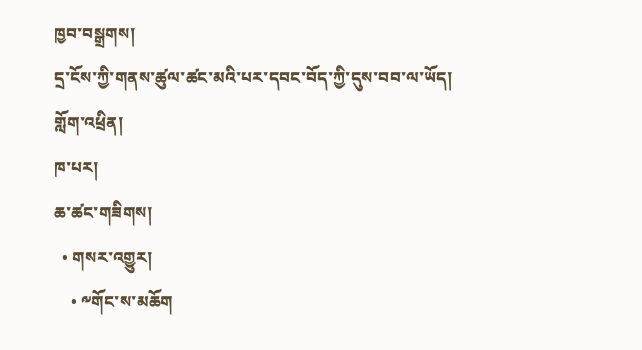ཁྱབ་བསྒྲགས།
དྲ་ངོས་ཀྱི་གནས་ཚུལ་ཚང་མའི་པར་དབང་བོད་ཀྱི་དུས་བབ་ལ་ཡོད།
གློག་འཕྲིན།
ཁ་པར།
ཆ་ཚང་གཟིགས།
  • གསར་འགྱུར།
    • ༸གོང་ས་མཆོག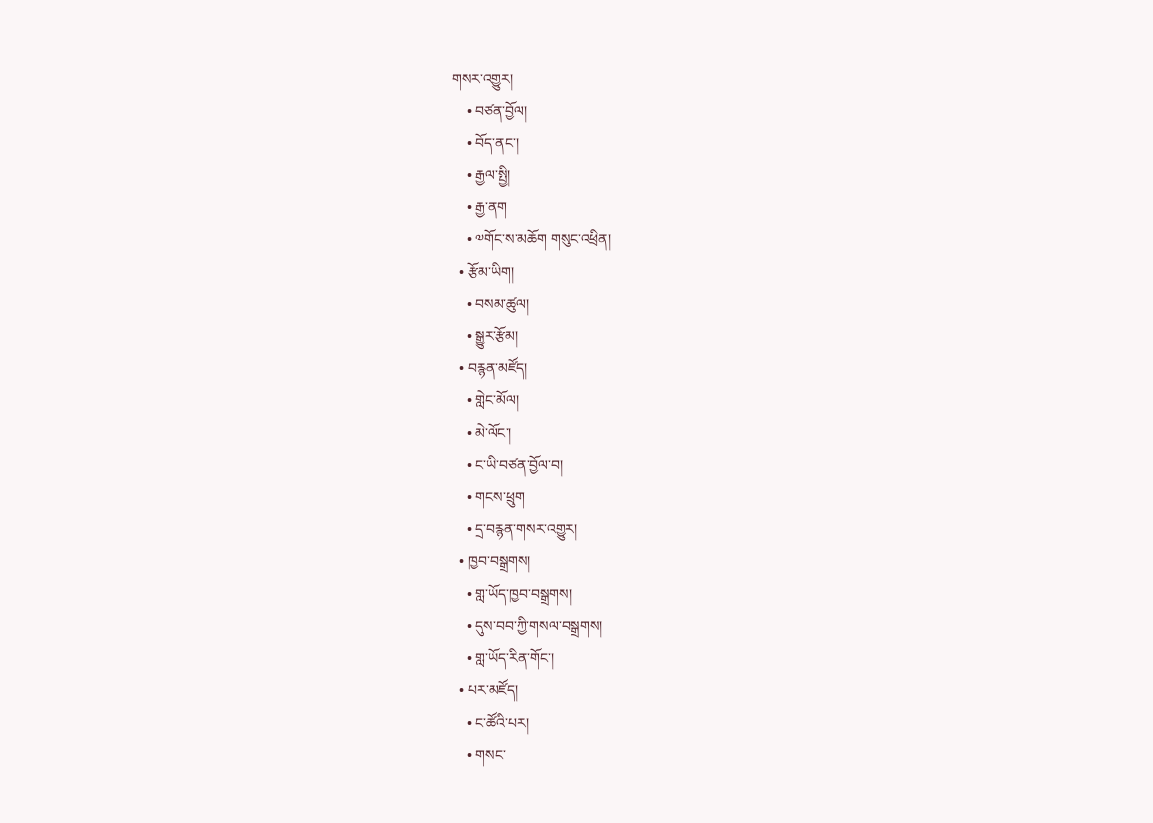གསར་འགྱུར།
    • བཙན་བྱོལ།
    • བོད་ནང་།
    • རྒྱལ་སྤྱི།
    • རྒྱ་ནག
    • ༧གོང་ས་མཆོག གསུང་འཕྲིན།
  • རྩོམ་ཡིག།
    • བསམ་ཚུལ།
    • སྒྱུར་རྩོམ།
  • བརྙན་མཛོད།
    • གླེང་མོལ།
    • མེ་ལོང་།
    • ང་ཡི་བཙན་བྱོལ་བ།
    • གངས་ཕྲུག
    • དྲ་བརྙན་གསར་འགྱུར།
  • ཁྱབ་བསྒྲགས།
    • གླ་ཡོད་ཁྱབ་བསྒྲགས།
    • དུས་བབ་ཀྱི་གསལ་བསྒྲགས།
    • གླ་ཡོད་རིན་གོང་།
  • པར་མཛོད།
    • ང་ཚོའི་པར།
    • གསང་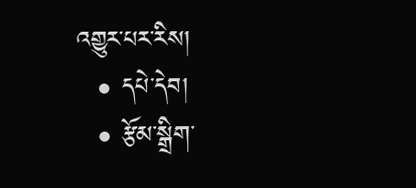འགྱུར་པར་རིས།
  • དཔེ་དེབ།
  • རྩོམ་སྒྲིག་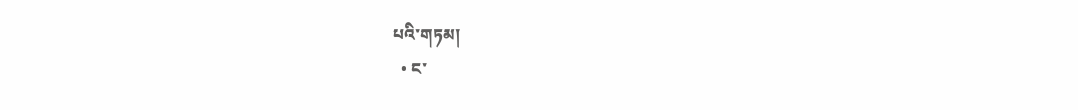པའི་གཏམ།
  • ང་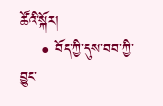ཚོའི་སྐོར།
    • བོད་ཀྱི་དུས་བབ་ཀྱི་བྱུང་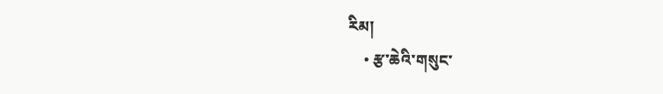རིམ།
    • རྩ་ཆེའི་གསུང་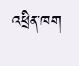འཕྲིན་ཁག